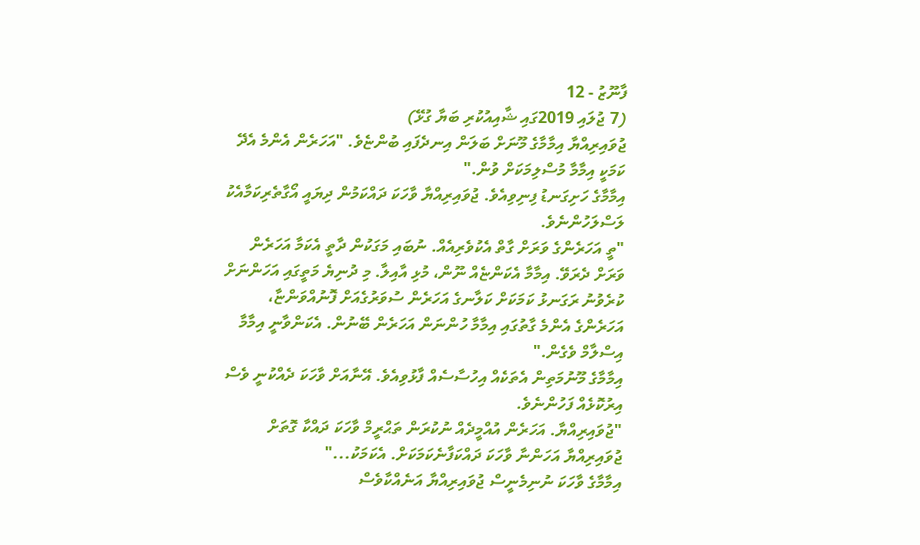ފާނޫޒު - 12
(7 ޖުލައި 2019ގައި ޝާއިއުކުރި ބަޔާ ގުޅޭ)
ޖުވައިރިއްޔާ އިމާމާގެ މޫނަށް ބަލަން އިނދެފައި ބުންޏެވެ. "އަހަރެން އެންމެ އެދޭ ކަމަކީ އިމާމާ މުސްލިމަކަށް ވުން."
އިމާމާގެ ހަށިގަނޑު ފިނިވިއެވެ. ޖުވައިރިއްޔާ ވާހަކަ ދައްކަމުން ދިޔައީ އޯގާތެރިކަމާއެކު ލަސްލަހުންނެވެ.
"ތީ އަހަރެންގެ ވަރަށް ގާތް އެކުވެރިއެއް. ނުބައި މަގަކުން ދާތީ އެކަމާ އަހަރެން ވަރަށް ދެރަވޭ. އިމާމާ އެކަންޏެއް ނޫން، މުޅި އާއިލާ. މި ދުނިޔެ މަތީގައި އަހަންނަށް ކުރެވުނު ރަގަނޅު ކަމަކަށް ކަލާނގެ އަހަރެން ސުވަރުގެއަށް ފޮނުއްވަންޏާ، އަހަރެންގެ އެންމެ ގާތުގައި އިމާމާ ހުންނަން އަހަރެން ބޭނުން. އެކަންވާނީ އިމާމާ އިސްލާމް ވެގެން."
އިމާމާގެ މޫނުމަތިން އެތަކެއް އިހުސާސެއް ފާޅުވިއެވެ. އޭނާއަށް ވާހަކަ ދެއްކުނީ ވެސް އިރުކޮޅެއް ފަހުންނެވެ.
"ޖުވައިރިއްޔާ. އަހަރެން އުއްމީދެއް ނުކުރަން ތަޙްރީމް ވާހަކަ ދައްކާ ގޮތަށް ޖުވައިރިއްޔާ އަހަންނާ ވާހަކަ ދައްކަފާނެކަމަކަށް. އެކަމަކު..."
އިމާމާގެ ވާހަކަ ނުނިމެނީސް ޖުވައިރިއްޔާ އަނެއްކާވެސް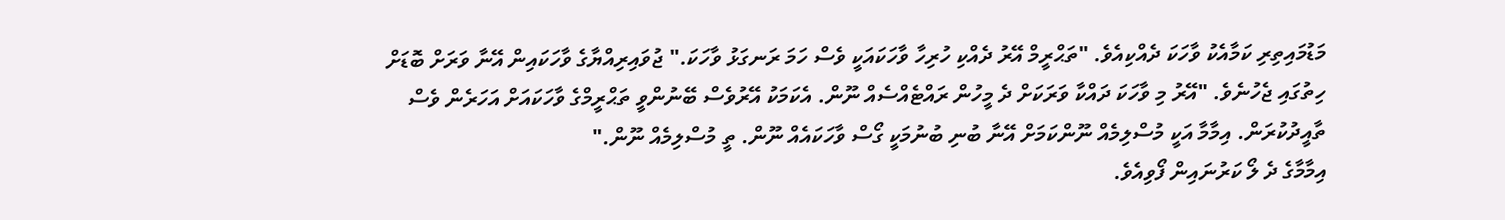މަޑުމައިތިރި ކަމާއެކު ވާހަކަ ދެއްކިއެވެ. "ތަޙްރީމް އޭރު ދެއްކި ހުރިހާ ވާހަކައަކީ ވެސް ހަމަ ރަނގަޅު ވާހަކަ." ޖުވައިރިއްޔާގެ ވާހަކައިން އޭނާ ވަރަށް ބޮޑަށް ހިތުގައި ޖެހުނެވެ. "އޭރު މި ވާހަކަ ދައްކާ ވަރަކަށް ދެ މީހުން ރައްޓެއްސެއް ނޫން. އެކަމަކު އޭރުވެސް ބޭނުންވީ ތަޙްރީމްގެ ވާހަކައަށް އަހަރެން ވެސް ތާއީދުކުރަން. އިމާމާ އަކީ މުސްލިމެއް ނޫންކަމަށް އޭނާ ބުނި ބުނުމަކީ ގޯސް ވާހަކައެއް ނޫން. ތީ މުސްލިމެއް ނޫން."
އިމާމާގެ ދެ ލޯ ކަރުނައިން ފޯވިއެވެ.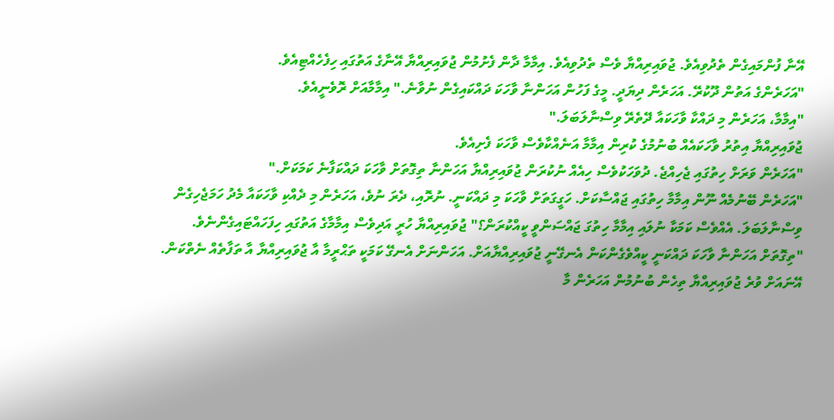އޭނާ ފުންމައިގެން ތެދުވިއެވެ. ޖުވައިރިއްޔާ ވެސް ތެދުވިއެވެ. އިމާމާ ދާން ފެށުމުން ޖުވައިރިއްޔާ އޭނާގެ އަތުގައި ހިފެހެއްޓިއެވެ.
"އަހަރެންގެ އަތުން ދޫކުރޭ. އަހަރެން ދިޔަދީ. މީގެ ފަހުން އަހަންނާ ވާހަކަ ދައްކައިގެން ނުވާނެ." އިމާމާއަށް ރޮވެނީއެވެ.
"އިމާމާ، އަހަރެން މި ދައްކާ ވާހަކައާ ދޭތެރޭ ވިސްނާލަބަލަ."
ޖުވައިރިއްޔާ އިތުރު ވާހަކައެއް ބުނުމުގެ ކުރިން އިމާމާ އަނެއްކާވެސް ވާހަކަ ފެށިއެވެ.
"އަހަރެން ވަރަށް ހިތުގައި ޖެހިއްޖެ. ދުވަހަކުވެސް ހިއެއް ނުކުރަން ޖުވައިރިއްޔާ އަހަންނާ ތިގޮތަށް ވާހަކަ ދައްކަފާނެ ކަމަކަށް."
"އަހަރެން ބޭނުމެއް ނޫން އިމާމާ ހިތުގައި ޖައްސާކަށް. ހަގީގަތަށް ވާހަކަ މި ދައްކަނީ. ނުރޮއި، ދެރަ ނުވެ، އަހަރެން މި ދެއްކި ވާހަކައާ މެދު ހަމަޖެހިގެން ވިސްނާލަބަލަ. އެއްވެސް ކަމަކާ ނުލައި އިމާމާ ހިތުގަ ޖައްސަންވީ ކީއްކުރަން؟" ޖުވައިރިއްޔާ ހުރީ އަދިވެސް އިމާމާގެ އަތުގައި ހިފަހައްޓައިގެންނެވެ.
"ތިގޮތަށް އަހަންނާ ވާހަކަ ދައްކަނީ ކީއްވެގެންކަން އެނގޭނީ ޖުވައިރިއްޔާއަށް. އަހަންނަށް އެނގޭ ކަމަކީ ތަޙްރީމާ އާ ޖުވައިރިއްޔާ އާ ތަފާތެއް ނެތްކަން. އޭނައަށް ވުރެ ޖުވައިރިއްޔާ ތިހެން ބުނުމުން އަހަރެން މާ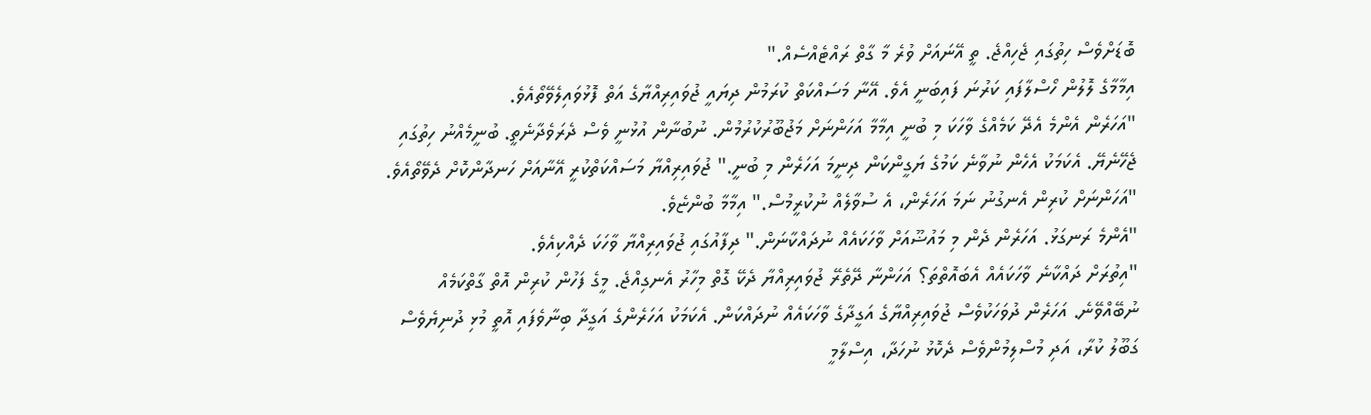ބޮޑަށްވެސް ހިތުގައި ޖެހިއްޖެ. ތީ އޭނައަށް ވުރެ މާ ގާތް ރައްޓެއްސެއް."
އިމާމާގެ ލޮލުން ހޯސްލާފައި ކަރުނަ ފައިބަނީ އެވެ. އޭނާ މަސައްކަތް ކުރަމުން ދިޔައީ ޖުވައިރިއްޔާގެ އަތް ފޮޅުވައިލެވޭތޯއެވެ.
"އަހަރެން އެންމެ އެދޭ ކަމެއްގެ ވާހަކަ މި ބުނީ އިމާމާ އަހަންނަށް މަޖުބޫރުކުރުމުން. ނުބުނާން އުޅުނީ ވެސް ދެރަވެދާނެތީ. ބުނީމެއްނު ހިތުގައި ޖެހޭނެޔޭ. އެކަމަކު އެހެން ނުވާނެ ކަމުގެ ޔަގީންކަން ދިނީމަ އަހަރެން މި ބުނީ." ޖުވައިރިއްޔާ މަސައްކަތްކުރީ އޭނާއަށް ހަނދާންކޮށް ދެވޭތޯއެވެ.
"އަހަންނަށް ކުރިން އެނގުނު ނަމަ އަހަރެން، އެ ސުވާލެއް ނުކުރީމުސް." އިމާމާ ބުންޏެވެ.
"އެންމެ ރަނގަޅު. އަހަރެން ދެން މި މައުޟޫއަށް ވާހަކައެއް ނުދައްކާނަން." ދިފާއުގައި ޖުވައިރިއްޔާ ވާހަކަ ދެއްކިއެވެ.
"އިތުރަށް ދައްކާނެ ވާހަކައެއް އެބައޮތްތަ؟ އަހަންނާ ދޭތެރޭ ޖުވައިރިއްޔާ ދެކޭ ގޮތް މިހާރު އެނގިއްޖެ. މީގެ ފަހުން ކުރިން އޮތް ގާތްކަމެއް ނުބޭއްވޭނެ. އަހަރެން ދުވަހަކުވެސް ޖުވައިރިއްޔާގެ އަގީދާގެ ވާހަކައެއް ނުދައްކަން. އެކަމަކު އަހަރެންގެ އަގީދާ ބިނާވެފައި އޮތީ މުޅި ދުނިޔެވެސް ގަބޫލު ކުރާ، އަދި މުސްލިމުންވެސް ދެކޮޅު ނުހަދާ، އިސްލާމީ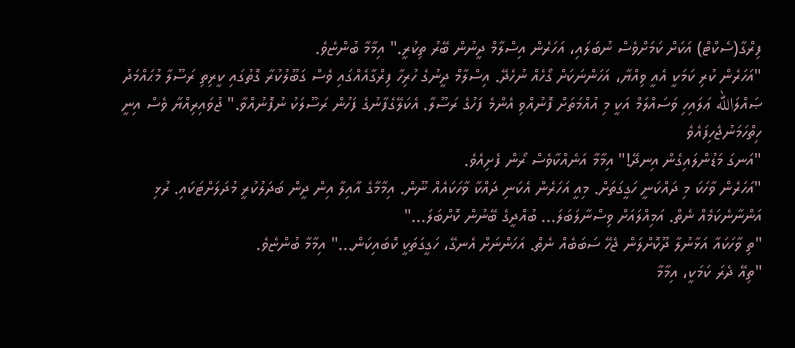ފިރްގާ(ސެކްޓް) އަކަށް ކަމަށްވެސް ނުބަލައި، އަހަރެން އިސްލާމް ދީނުން ބޭރު ތިކުރީ." އިމާމާ ބުންޏެވެ.
"އަހަރެން ކުރި ކަމަކީ އެއީ ވިއްޔާ، އަހަންނަކަށް ގޯހެއް ނުހެދޭ. އިސްލާމް ދީނުގެ ހުރިހާ ފިރްގާއެއްގައި ވެސް ގަބޫލުކުރާ ގޮތުގައި ކީރިތި ރަސޫލާ މުޙައްމަދު ޞައްލަالله ޢަލައިހި ވަސައްލަމް އަކީ މި އުއްމަތަށް ފޮނުއްވި އެންމެ ފަހުގެ ރަސޫލާ. އެކަލޭގެފާނުގެ ފަހުން ރަސޫލަކު ނުފޮނުއްވާ." ޖުވައިރިއްޔާ ވެސް އިނީ ހިތްހަމަނުޖެހިފައެވެ
"އަނގަ މަޑުންލައިގެން އިނދޭ!" އިމާމާ އަނެއްކާވެސް ރޯން ފެށިއެވެ.
"އަހަރެން ވާހަކަ މި ދައްކަނީ ހަގީގަތަށް. މިއީ އަހަރެން އެކަނި ދައްކާ ވާހަކައެއް ނޫން. އިމާމާގެ އާއިލާ އިން ދީން ބަދަލުކުރީ މުދަލަށްޓަކައި. ރުޅި އަންނާނެކަމެއް ނެތް. އަމިއްލައަށް ވިސްނާލަބަލަ... ބުއްދީގެ ބޭނުން ކޮށްބަލަ..."
"ތި ވާހަކައާ އަޅާނުލާ ދޫކޮށްލަން ޖެހޭ ސަބަބެއް ނެތް. އަހަންނަށް އެނގޭ، ހަގީގަތަކީ ކޮބައިކަން..." އިމާމާ ބުންޏެވެ.
"ތިއޭ ދެރަ ކަމަކީ، އިމާމާ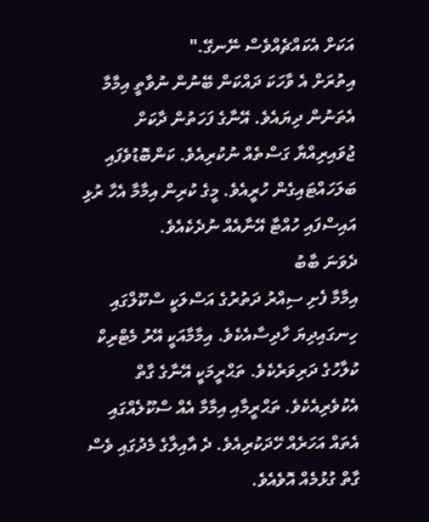އަކަށް އެކައްޗެއްވެސް ނޭނގޭ."
އިތުރަށް އެ ވާހަކަ ދައްކަން ބޭނުން ނުވާތީ އިމާމާ އެތަނުން ދިޔައެވެ. އޭނާގެ ފަހަތުން ދާކަށް ޖުވައިރިއްޔާ ގަސްތެއް ނުކުރިއެވެ. ކަންބޮޑުވެފައި ބަލަހައްޓައިގެން ހުރީއެވެ. މީގެ ކުރިން އިމާމާ އެހާ ރުޅި އައިސްފައި ހުއްޓާ އޭނާއެއް ނުދެކެއެވެ.
ދެވަނަ ބާބު
އިމާމާ ފެށި ސިއްރު ދަތުރުގެ އަސްލަކީ ސްކޫލްގައި ހިނގައިދިޔަ ހާދިސާއެކެވެ. އިމާމާއަކީ އޭރު މެޓްރިކް ކުލާހުގެ ދަރިވަރެކެވެ. ތަޙްރީމަކީ އޭނާގެ ގާތް އެކުވެރިއެކެވެ. ތަޙްރީމާއި އިމާމާ އެއް ސްކޫލެއްގައި އެތައް އަހަރެއް ހޭދަކުރިއެވެ. ދެ އާއިލާގެ މެދުގައި ވެސް ގާތް ގުޅުމެއް އޮވެއެވެ.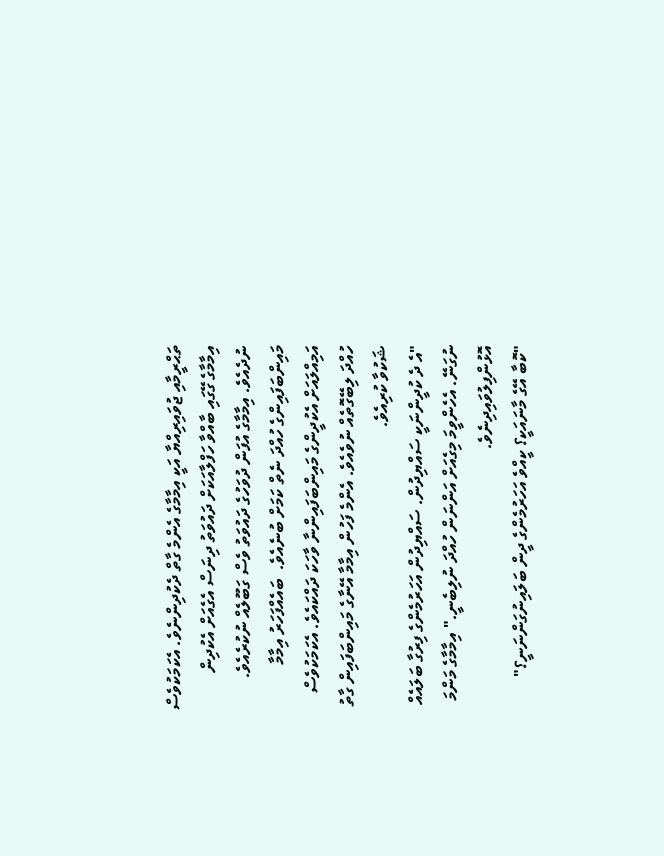ތަޙްރީމާއި ޖުވައިރިއްޔާ އަކީ އިމާމާގެ އެންމެ ގާތް ދެކުދިންނެވެ. އެކަމަކުވެސް އިމާމާގެ ގޭގައި ބާއްވާ ހަފްލާއަކަށް ދައުވަތު ދިނަސް އެގެއަށް އެކުދިން ނުދެއެވެ. އިމާމާގެ އުފަން ދުވަހުގެ ދައުވަތު ވެސް ގަބޫލެއް ނުކުރެއެވެ. މައިންބަފައިންގެ ހުއްދަ ނެތް ކަމަށް ބުނެއެވެ.  ބައެއްފަހަރު އިމާމާ އަމިއްލައަށް އެކުދީންގެ މައިންބަފައިންނާ ވާހަކަ ދައްކައެވެ. އެކަމަކުވެސް ހުއްދަ ލިބޭގޮތެއް ނުވެއެވެ. އެންމެ ފަހުން އިމާމާ އޭނާގެ މައިންބަފައިން ގާތު ޝަކުވާ ކުރިއެވެ.
"އެ ދެ ކުދީންނަކީ ސައްޔިދުން. ސައްޔިދުން އަހަރުމެންގެ ފިރުގާ ބަލައެއް ނުގަނޭ. އެހެންވީމަ މިގެއަށް އަންނަން ހުއްދަ ނުލިބެނީ." އިމާމާގެ މަންމަ އޮޅުންފިލުވައިދިނެވެ.
"ކޮބާ އޭގެ މާނައަކީ؟ ކީއްވެ އަހަރުމެންގެ ދީން ބަލައިނުގަންނަނީ؟"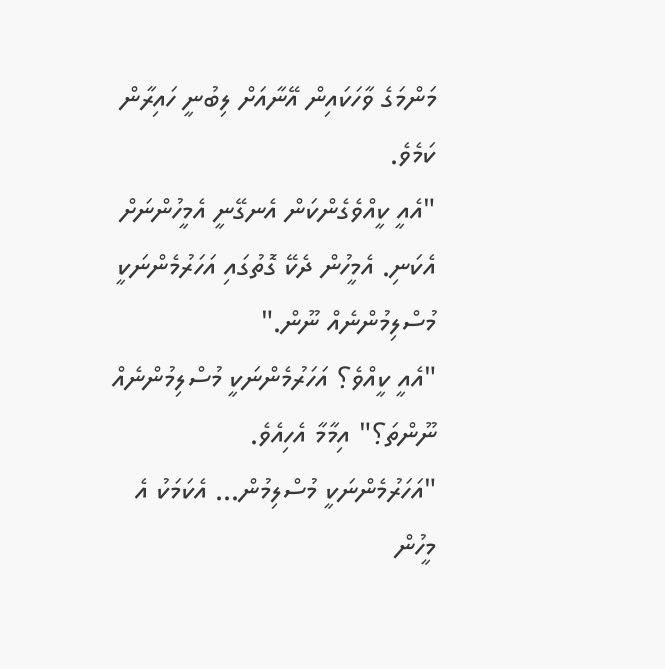މަންމަގެ ވާހަކައިން އޭނާއަށް ލިބުނީ ހައިރާން ކަމެވެ.
"އެއީ ކީއްވެގެންކަން އެނގޭނީ އެމީހުންނަށް އެކަނި. އެމީހުން ދެކޭ ގޮތުގައި އަހަރުމެންނަކީ މުސްލިމުންނެއް ނޫން."
"އެއީ ކީއްވެ؟ އަހަރުމެންނަކީ މުސްލިމުންނެއް ނޫންތަ؟" އިމާމާ އެހިއެވެ.
"އަހަރުމެންނަކީ މުސްލިމުން... އެކަމަކު އެ މީހުން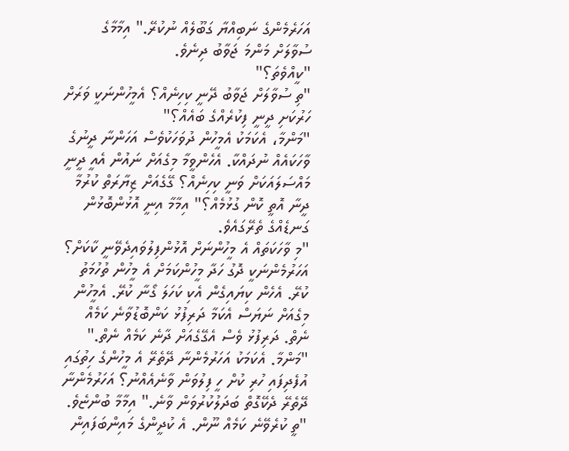އަހަރެމެންގެ ނަބިއްޔާ ގަބޫލެއް ނުކުރޭ." އިމާމާގެ ސުވާލަށް މަންމަ ޖަވާބު ދިނެވެ.
"ކީއްވެތަ؟"
"ތި ސުވާލަށް ޖަވާބު ދޭނީ ކިހިނެއް؟ އެމީހުންނަކީ ވަރަށް ހަރުކަށި ދީނީ ފިކުރެއްގެ ބައެއް؟"
"މަންމާ، އެކަމަކު އެމީހުން ދުވަހަކުވެސް އަހަންނާ ދީނުގެ ވާހަކައެއް ނުދައްކާ. އެހެންވީމާ މިގެއަށް ނައުން އެއީ ދީނީ މައްސަލައަކަށް ވަނީ ކިހިނެއް؟ ގޭގެއަށް ޒިޔާރަތް ކުރުމާ ދީނާ އޮތީ ކޮން ގުޅުމެއް؟" އިމާމާ އިނީ އޮޅުންބޮޅުން ގަނޑެއްގެ ތެރޭގައެވެ.
"މި ވާހަކަތައް އެ މީހުންނަށް އޮޅުންފިލުވައިދެވޭނީ ކާކަށް؟ އަހަރުމެންނަކީ ދޮގު ހަދާ މީހުންކަމަށް އެ މީހުން ތުހުމަތު ކުރޭ. އެހެން ކިޔައިގެން އެކި ކަހަލަ ގޯނާ ކުރޭ. އެމީހުން މިގެއަށް ނަޔަސް އެކަމާ ދަރިފުޅު ކަންބޮޑުވާނެ ކަމެއް ނެތް. ދަރިފުޅު ވެސް އެގޭގެއަށް ދާނެ ކަމެއް ނެތް."
"މަންމާ. އެކަމަކު އަހަރުމެންނާ ދޭތެރޭ އެ މީހުންގެ ހިތުގައި އުފެދިފައި ހުރި ކުށް ހީ ފިލުވަން ވާނެއެއްނު؟ އަހަރުމެންނާ ދޭތެރޭ ދެކޭގޮތް ބަދަލުކުރުވަން ވާނެ." އިމާމާ ބުންޏެވެ.
"ތީ ކުރެވޭނެ ކަމެއް ނޫން. އެ ކުދީންގެ މައިންބަފައިން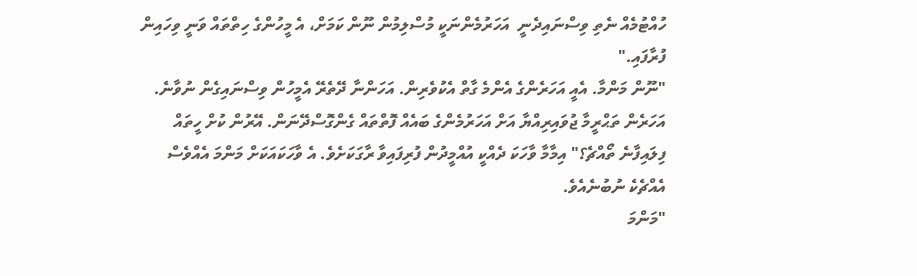ހުއްޓުމެއް ނެތި ވިސްނައިދެނީ  އަހަރުމެންނަކީ މުސްލިމުން ނޫން ކަމަށް، އެ މީހުންގެ ހިތްތައް ވަނީ ވިހައިން ފުރާފައި."
"ނޫން މަންމާ. އެއީ އަހަރެންގެ އެންމެ ގާތް އެކުވެރިން. އަހަންނާ ދޭތެރޭ އެމީހުން ވިސްނައިގެން ނުވާނެ. އަހަރެން ތަޙްރީމާ ޖުވައިރިއްޔާ އަށް އަހަރުމެންގެ ބައެއް ފޮތްތައް ގެންގޮސްދޭނަން. އޭރުން ކުށް ހީތައް ފިލައިފާނެ ތޯއްޗެ؟" އިމާމާ ވާހަކަ ދެއްކީ އުއްމީދުން ފުރިފައިވާ ރާގަކަށެވެ. އެ ވާހަކައަކަށް މަންމަ އެއްވެސް އެއްޗެކެ ނުބުނެއެވެ.
"މަންމަ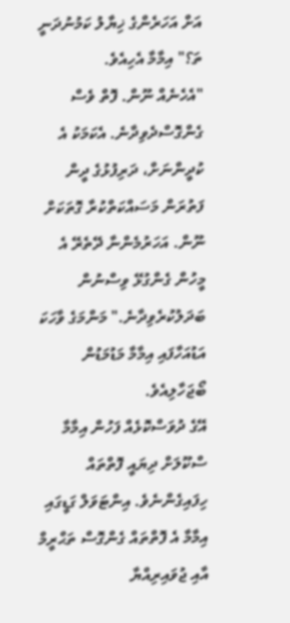އަށް އަހަރެންގެ ޚިޔާލު ކަމުނުދަނީ ތަ؟" އިމާމާ އެހިއެވެ.
"އެހެނެއް ނޫން. ފޮތް ވެސް ގެންގޮސްދެވިދާނެ. އެކަމަކު އެ ކުދީންނަށް، ދަރިފުޅުގެ ދީން ފަތުރަން މަސައްކަތްކުރާ ގޮތަކަށް ނޫން. އަހަރުމެންނާ ދޭތެރޭ އެ މީހުން ގެންގުޅޭ ވިސްނުން ބަދަލުކުރެވިދާނެ." މަންމަގެ ވާހަކަ އަޑުއަހާފައި އިމާމާ މަޑުމަޑުން ބޯޖަހާލިއެވެ.
އޭގެ ދުވަސްކޮޅެއް ފަހުން އިމާމާ ސްކޫލަށް ދިޔައީ ފޮތްތައް ހިފައިގެންނެވެ. އިންޓަވަލް ގަޑީގައި އިމާމާ އެ ފޮތްތައް ގެންގޮސް ތަޙްރީމް އާއި ޖުވައިރިއްޔާ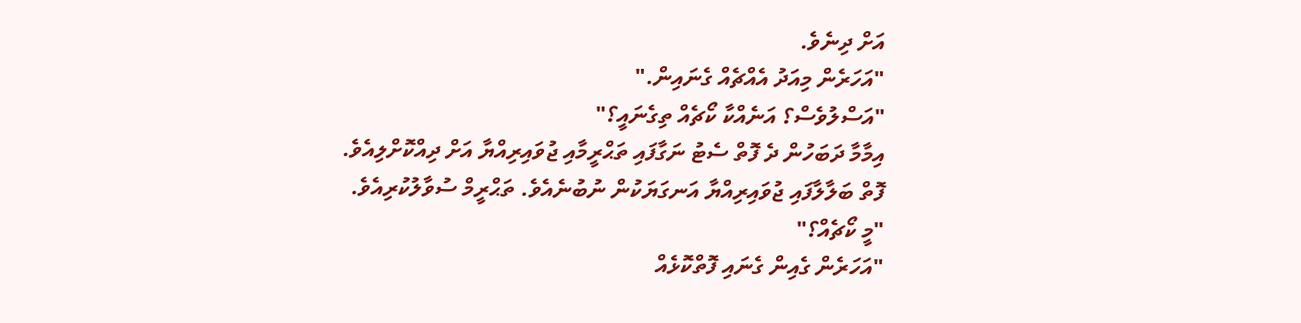އަށް ދިނެވެ.
"އަހަރެން މިއަދު އެއްޗެއް ގެނައިން."
"އަސްލުވެސް؟ އަނެއްކާ ކޯޗެއް ތިގެނައީ؟"
އިމާމާ ދަބަހުން ދެ ފޮތް ސެޓު ނަގާފައި ތަޙްރީމާއި ޖުވައިރިއްޔާ އަށް ދިއްކޮށްލިއެވެ. ފޮތް ބަލާލާފައި ޖުވައިރިއްޔާ އަނގަޔަކުން ނުބުނެއެވެ. ތަޙްރީމް ސުވާލުކުރިއެވެ.
"މީ ކޯޗެއް؟"
"އަހަރެން ގެއިން ގެނައި ފޮތްކޮޅެއް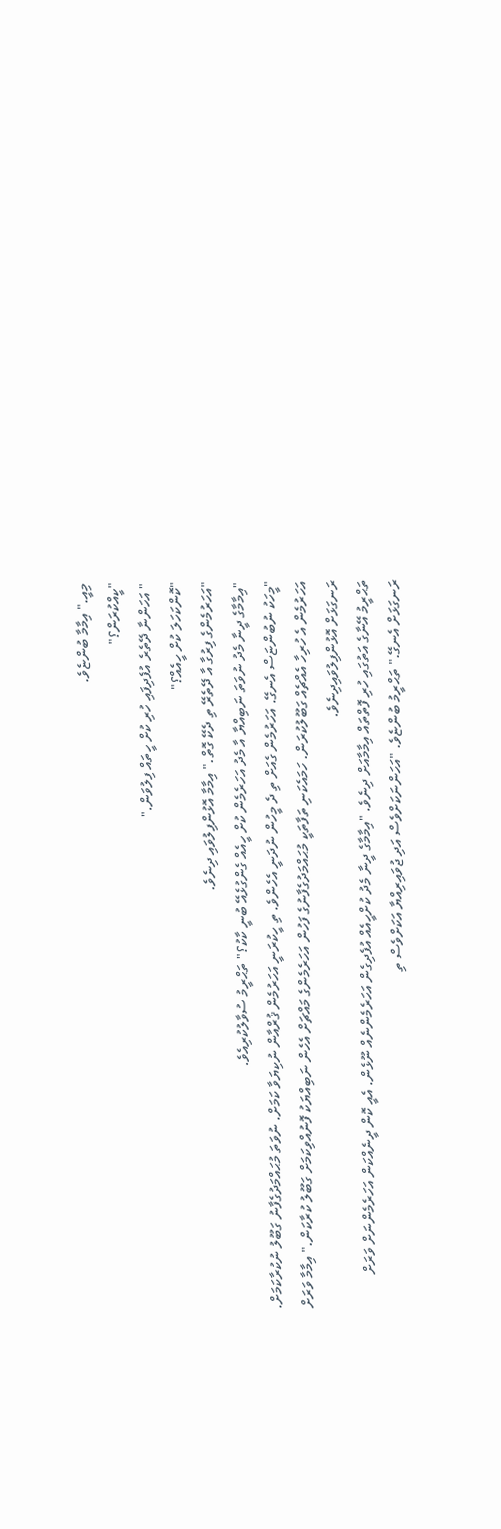މިއީ." އިމާމާ ބުންޏެވެ.
"ކީއްކުރަން؟"
" އަހަންނާ ދޭތެރެ އުފެދިފައި ހުރި ކުށް ހީތައް ފިލުވަން."
"ކޮންކަހަލަ ކުށް ހީއެއް؟"
"އަހަރުމެންގެ ފިރުގާ އާ ދޭތެރޭ ތި ދެކޭ ގޮތް." އިމާމާ އޮޅުންފިލުވައި ދިނެވެ.
"އިމާމާގެ ދީނާ މެދު ނުވަތަ ނަބިއްޔާ އާ މެދު އަހަރެމެން ކުށް ހީއެއް ގެންގުޅެއޭ ބުނީ ކާކު؟" ތަޙްރީމު ސުވާލުކުރިއެވެ.
"މީހަކު ނުބުންޏަސް އެނގޭ. އަހަރުމެން ގެއަށް ތި ދެ މީހުން ނުދަނީ އެހެންވެ. ތި ހީކުރަނީ އަހަރުމެން ޤުރްއާން ނުކިޔަވާ ކަމަށް. ނުވަތަ މުޙައްމަދުގެފާނު ގަބޫލު ނުކުރާކަމަށް. އަހަރުމެން އެ ހުރިހާ އެއްޗެއް ގަބޫލުކުރަން. ހަމައެކަނި ތަފާތަކީ މުޙައްމަދުގެފާނުގެ ފަހުން އަހަރެމެންގެ މައްޗަށް އެހެން ނަބިއްޔަކު ފޮނުއްވިކަމަށް ގަބޫލު ކުރާކަން." އިމާމާ ވަރަށް ރަނގަޅަށް އޮޅުންފިލުވައިދިނެވެ.
ތަޙްރީމު އޭނާގެ އަތުގައި ހުރި ފޮތްތައް އިމާމާއަށް ދިނެވެ. "އިމާމާގެ ދީނާ މެދު ކުށްހީއެއް އުފެދިގެން އަހަރެމެންނެއް ނޫޅެން. އެއީ ކޮން ދީނެއްކަން އަހަރެމެންނަށް ވަރަށް ރަނގަޅަށް އެނގޭ." ތަޙްރީމު ބުންޏެވެ. "އަހަންނަކަށްވެސް އަދި ޖުވައިރިއްޔާ އަކަށްވެސް ތި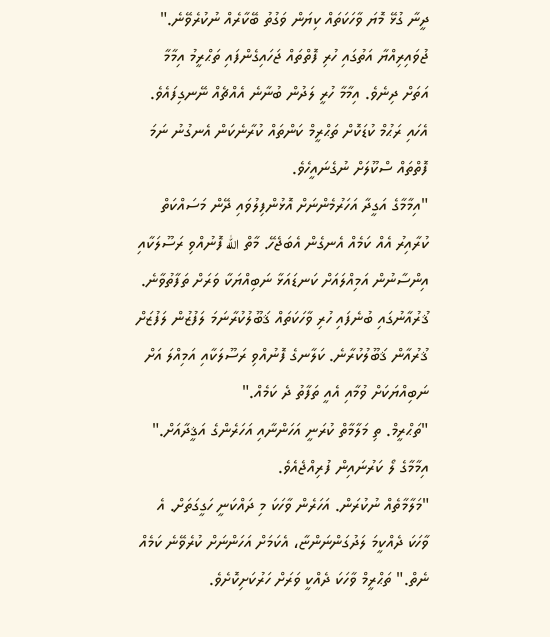ދީނާ ގުޅޭ މޮޔަ ވާހަކަތައް ކިޔަން ވަގުތު ބޭކާރެއް ނުކުރެވޭނެ."
ޖުވައިރިއްޔާ އަތުގައި ހުރި ފޮތްތައް ޖަހައިގެންފައި ތަޙްރީމު އިމާމާ އަތަށް ދިނެވެ. އިމާމާ ހުރީ ލަދުން ބުނާނެ އެއްޗެއް ނޭނގިފައެވެ. އެހައި ރަޙުމް ކުޑަކޮށް ތަޙްރީމް ކަންތައް ކުރާނެކަން އެނގުނު ނަމަ ފޮތްތައް ސްކޫލަށް ނުގެނައީހެވެ.
"އިމާމާގެ އަގީދާ އަހަރުމެންނަށް އޮޅުންފިލުވައި ދޭން މަސައްކަތް ކުރާއިރު އެއް ކަމެއް އެނގެން އެބަޖެހޭ. މާތް الله ފޮނުއްވި ރަސޫލަކާއި އިންސާނުން އަމިއްލައަށް ކަނޑައަޅާ ނަބިއްޔަކާ ވަރަށް ތަފާތުވާނެ. ޤުރުއާނުގައި ބުނެފައި ހުރި ވާހަކަތައް ޤަބޫލުކުރާނަމަ ލަފުޒުން ލަފުޒަށް ޤުރުއާން ޤަބޫލުކުރާނެ. ކަލާނގެ ފޮނުއްވި ރަސޫލަކާއި އަމިއްލަ އަށް ނަބިއްޔަކަށް ވުމާއި އެއީ ތަފާތު ދެ ކަމެއް."
"ތަޙްރީމް. ތި މަލާމާތް ކުރަނީ އަހަންނާއި އަހަރެންގެ އަޤީދާއަށް." އިމާމާގެ ލޯ ކަރުނައިން ފުރިއްޖެއެވެ.
"މަލާމާތެއް ނުކުރަން. އަހަރެން ވާހަކަ މި ދައްކަނީ ހަގީގަތަށް. އެ ވާހަކަ ދެއްކީމަ ލަދުގަންނަންޏާ، އެކަމަށް އަހަންނަށް ކުރެވޭނެ ކަމެއް ނެތް." ތަޙްރީމް ވާހަކަ ދެއްކީ ވަރަށް ހަރުކަށިކޮށެވެ.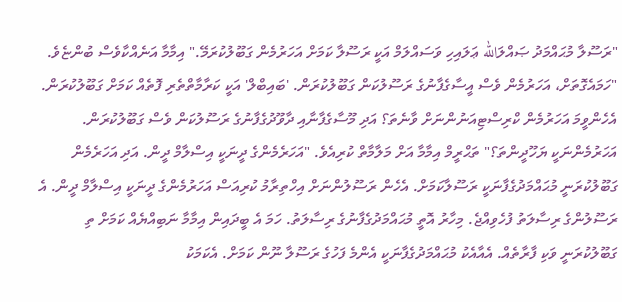"ރަސޫލާ މުޙައްމަދު ޞައްލަالله ޢަލައިހި ވަސައްލަމް އަކީ ރަސޫލާ ކަމަށް އަހަރުމެން ގަބޫލުކުރަމޭ." އިމާމާ އަނެއްކާވެސް ބުންޏެވެ.
"ހަމައެގޮތަށް، އަހަރުމެން ވެސް އީސާގެފާނުގެ ރަސޫލުކަން ގަބޫލުކުރަން. 'ބައިބްލް' އަކީ ކަރާމާތްތެރި ފޮތެއް ކަމަށް ގަބޫލުކުރަން. އެހެންވީމަ އަހަރުމެން ކްރިސްޓިއަނުންނަށް ވާނެތަ؟ އަދި މޫސާގެފާނާއި ދާވޫދުގެފާނުގެ ރަސޫލުކަން ވެސް ގަބޫލުކުރަން. އަހަރުމެންނަކީ ޔަހޫދީންތަ؟" ތަޙްރީމް އިމާމާ އަށް މަލާމާތް ކުރިއެވެ. "އަހަރެމެންގެ ދީނަކީ އިސްލާމް ދީން. އަދި އަހަރެމެން ގަބޫލުކުރަނީ މުޙައްމަދުގެފާނަކީ ރަސޫލާކަމަށް. އެހެން ރަސޫލުންނަށް އިހްތިރާމު ކުރިއަސް އަހަރުމެންގެ ދީނަކީ އިސްލާމް ދީން. އެ ރަސޫލުންގެ ރިސާލަތު ފުހެވިއްޖެ. މިހާރު އޮތީ މުޙައްމަދުގެފާނުގެ ރިސާލަތު. ހަމަ އެ ބީދައިން އިމާމާ ނަބިއްޔެއް ކަމަށް ތި ގަބޫލުކުރަނީ ވަކި ފާރާތެއް. އެއާއެކު މުޙައްމަދުގެފާނަކީ އެންމެ ފަހުގެ ރަސޫލާ ނޫން ކަމަށް. އެކަމަކު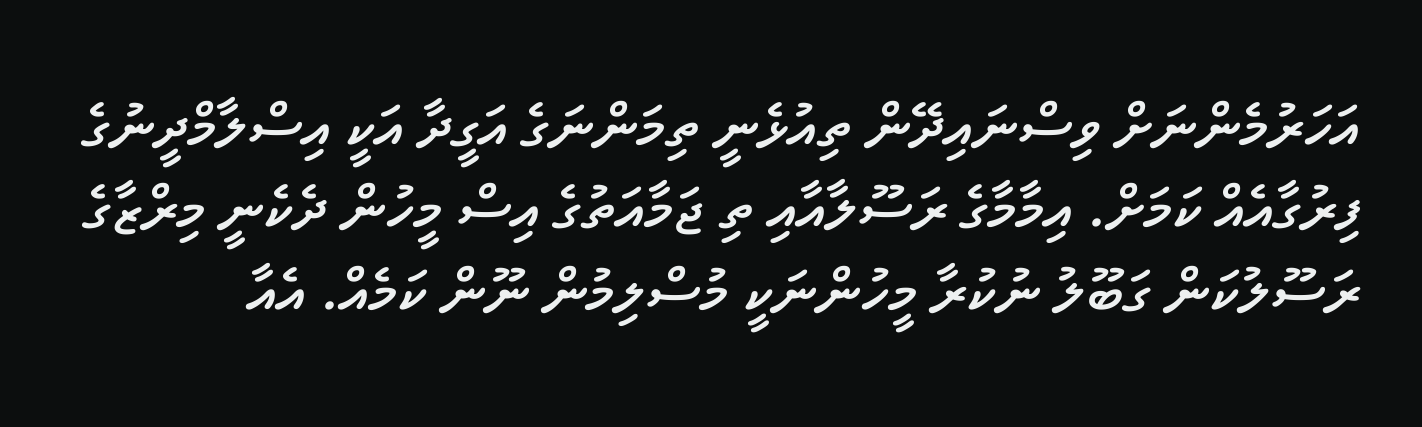އަހަރުމެންނަށް ވިސްނައިދޭން ތިއުޅެނީ ތިމަންނަގެ އަގީދާ އަކީ އިސްލާމްދީނުގެ ފިރުގާއެއް ކަމަށް. އިމާމާގެ ރަސޫލާއާއި ތި ޖަމާއަތުގެ އިސް މީހުން ދެކެނީ މިރްޒާގެ ރަސޫލުކަން ގަބޫލު ނުކުރާ މީހުންނަކީ މުސްލިމުން ނޫން ކަމެއް. އެއާ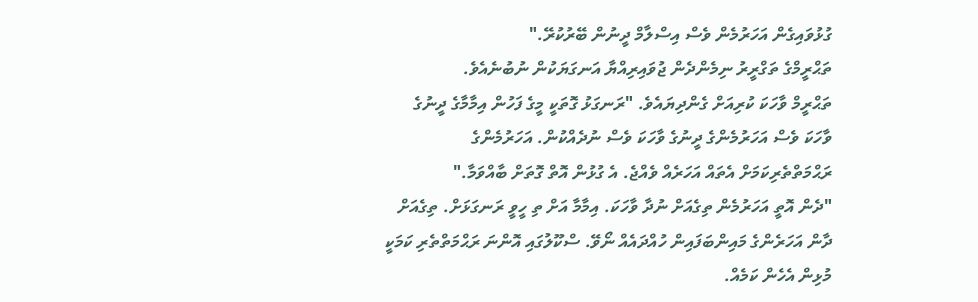ގުޅުވައިގެން އަހަރުމެން ވެސް އިސްލާމް ދީނުން ބޭރުކުރޭ."
ތަޙްރީމްގެ ތަގްރީރު ނިމެންދެން ޖުވައިރިއްޔާ އަނގަޔަކުން ނުބުނެއެވެ.
ތަޙްރީމް ވާހަކަ ކުރިއަށް ގެންދިޔައެވެ. "ރަނގަޅު ގޮތަކީ މީގެ ފަހުން އިމާމާގެ ދީނުގެ ވާހަކަ ވެސް އަހަރުމެންގެ ދީނުގެ ވާހަކަ ވެސް ނުދެއްކުން. އަހަރުމެންގެ ރަޙްމަތްތެރިކަމަށް އެތައް އަހަރެއް ވެއްޖެ. އެ ގުޅުން އޮތް ގޮތަށް ބާއްވަމާ."
"ދެން އޮތީ އަހަރުމެން ތިގެއަށް ނުދާ ވާހަކަ. އިމާމާ އަށް ތި ހީވީ ރަނގަޅަށް. ތިގެއަށް ދާން އަހަރެންގެ މައިންބަފައިން ހުއްދައެއް ނޯވޭ. ސްކޫލުގައި އޮންނަ ރަޙްމަތްތެރި ކަމަކީ މުޅިން އެހެން ކަމެއް.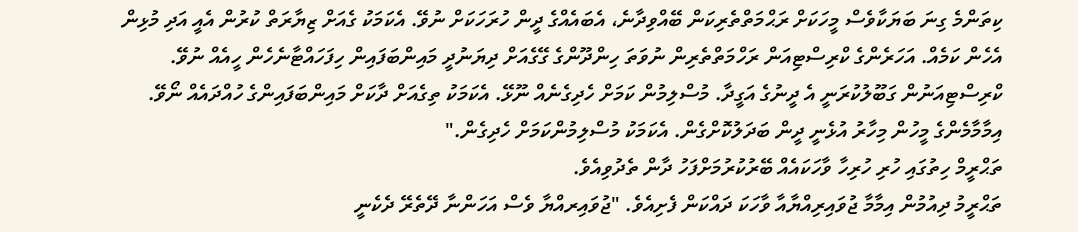ކިތަންމެ ގިނަ ބަޔަކާވެސް މީހަކަށް ރަޙްމަތްތެރިކަން ބޭއްވިދާނެ، އެބައެއްގެ ދީން ހުރަހަކަށް ނުވޭ. އެކަމަކު ގެއަށް ޒިޔާރަތް ކުރުން އެއީ އަދި މުޅިން އެހެން ކަމެއް. އަހަރެންގެ ކްރިސްޓިއަން ރަހްމަތްތެރިން ނުވަތަ ހިންދޫންގެ ގޭގެއަށް ދިޔަނުދީ މައިންބަފައިން ހިފަހައްޓާނެހެން ހީއެއް ނުވޭ. ކްރިސްޓިއަނުން ގަބޫލުކުރަނީ އެ ދީނުގެ އަގީދާ. މުސްލިމުން ކަމަށް ހެދިގެނެއް ނޫޅޭ. އެކަމަކު ތިގެއަށް ދާކަށް މައިންބަފައިންގެ ހުއްދައެއް ނޯވޭ. އިމާމާމެންގެ މީހުން މިހާރު އުޅެނީ ދީން ބަދަލުކޮށްގެން. އެކަމަކު މުސްލިމުންކަމަށް ހެދިގެން."
ތަޙްރީމް ހިތުގައި ހުރި ހުރިހާ ވާހަކައެއް ބޭރުކުރުމަށްފަހު ދާން ތެދުވިއެވެ.
ތަޙްރީމު ދިއުމުން އިމާމާ ޖުވައިރިއްޔާއާ ވާހަކަ ދައްކަން ފެށިއެވެ. "ޖުވައިރއްޔާ ވެސް އަހަންނާ ދޭތެރޭ ދެކެނީ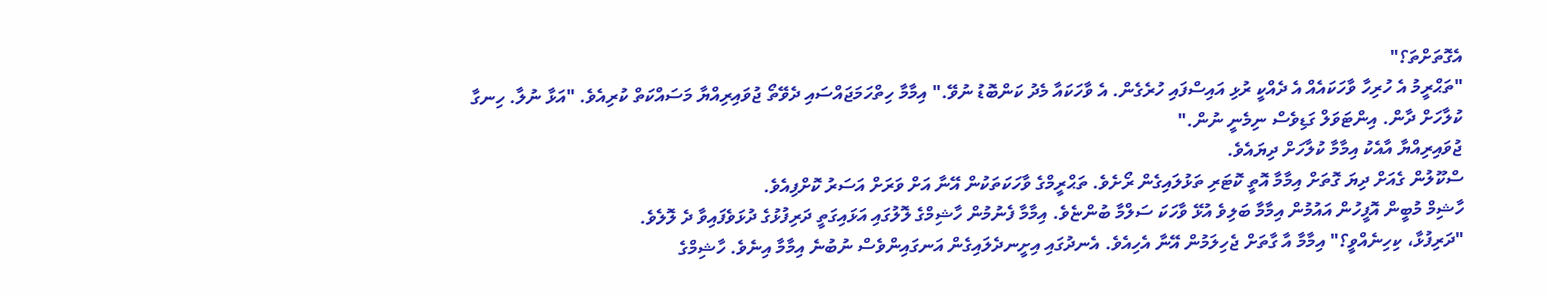އެގޮތަށްތަ؟"
"ތަޙްރީމު އެ ހުރިހާ ވާހަކައެއް އެ ދެއްކީ ރުޅި އައިސްފައި ހުރެގެން. އެ ވާހަކައާ މެދު ކަންބޮޑު ނުވޭ." އިމާމާ ހިތްހަމަޖައްސައި ދެވޭތޯ ޖުވައިރިއްޔާ މަސައްކަތް ކުރިއެވެ. "އަޅާ ނުލާ. ހިނގާ ކުލާހަށް ދާން. އިންޓަވަލް ގަޑިވެސް ނިމެނީ ނުން."
ޖުވައިރިއްޔާ އާއެކު އިމާމާ ކުލާހަށް ދިޔައެވެ.
ސްކޫލުން ގެއަށް ދިޔަ ގޮތަށް އިމާމާ އޮތީ ކޮޓަރި ތަޅުލައިގެން ރޯށެވެ. ތަޙްރީމްގެ ވާހަކަތަކުން އޭނާ އަށް ވަރަށް އަސަރު ކޮށްފިއެވެ.
ހާޝިމް މުބީން އޮފީހުން އައުމުން އިމާމާ ބަލިވެ އުޅޭ ވާހަކަ ސަލްމާ ބުންޏެވެ. އިމާމާ ފެނުމުން ހާޝިމްގެ ލޮލުގައި އަޅައިގަތީ ދަރިފުޅުގެ ދުޅަވެފައިވާ ދެ ލޮލެވެ.
"ދަރިފުޅާ، ކިހިނެއްވީ؟" އިމާމާ އާ ގާތަށް ޖެހިލަމުން އޭނާ އެހިއެވެ. އެނދުގައި އިށީނދެލައިގެން އަނގައިންވެސް ނުބުނެ އިމާމާ އިނެވެ. ހާޝިމްގެ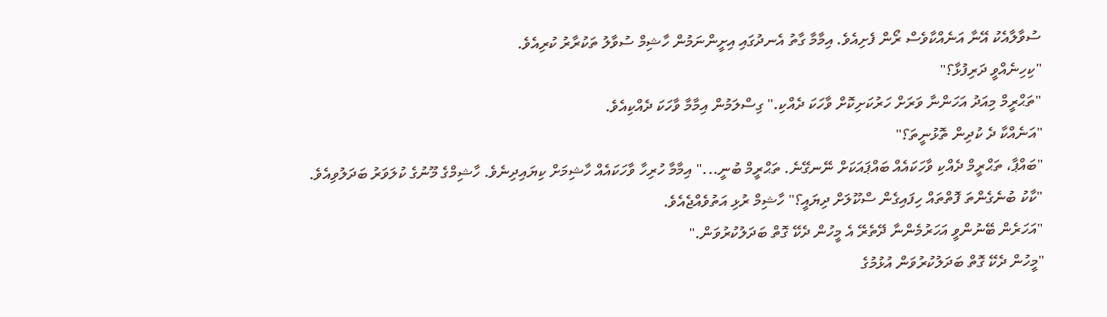ސުވާލާއެކު އޭނާ އަނެއްކާވެސް ރޯން ފެށިއެވެ. އިމާމާ ގާތު އެނދުގައި އިށީންނަމުން ހާޝިމް ސުވާލު ތަކުރާރު ކުރިއެވެ.
"ކިހިނެއްވީ ދަރިފުޅާ؟"
"ތަޙްރީމް މިއަދު އަހަންނާ ވަރަށް ހަރުކަށިކޮށް ވާހަކަ ދެއްކި." ގިސްލަމުން އިމާމާ ވާހަކަ ދެއްކިއެވެ.
"އަނެއްކާ ދެ ކުދިން ތޮޅުނީތަ؟"
"ބައްޕާ، ތަޙްރީމް ދެއްކި ވާހަކައެއް ބައްޕައަކަށް ނޭނގޭނެ. ތަޙްރީމް ބުނީ..." އިމާމާ ހުރިހާ ވާހަކައެއް ހާޝިމަށް ކިޔައިދިނެވެ. ހާޝިމްގެ މޫނުގެ ކުލަވަރު ބަދަލުވިއެވެ.
"ކާކު ބުނެގެންތަ ފޮތްތައް ހިފައިގެން ސްކޫލަށް ދިޔައީ؟" ހާޝިމް ރުޅި އަތުވެއްޖެއެވެ.
"އަހަރެން ބޭނުންވީ އަހަރުމެންނާ ދޭތެރޭ އެ މީހުން ދެކޭ ގޮތް ބަދަލުކުރުވަން."
"މީހުން ދެކޭ ގޮތް ބަދަލުކުރުވަން އުޅުމުގެ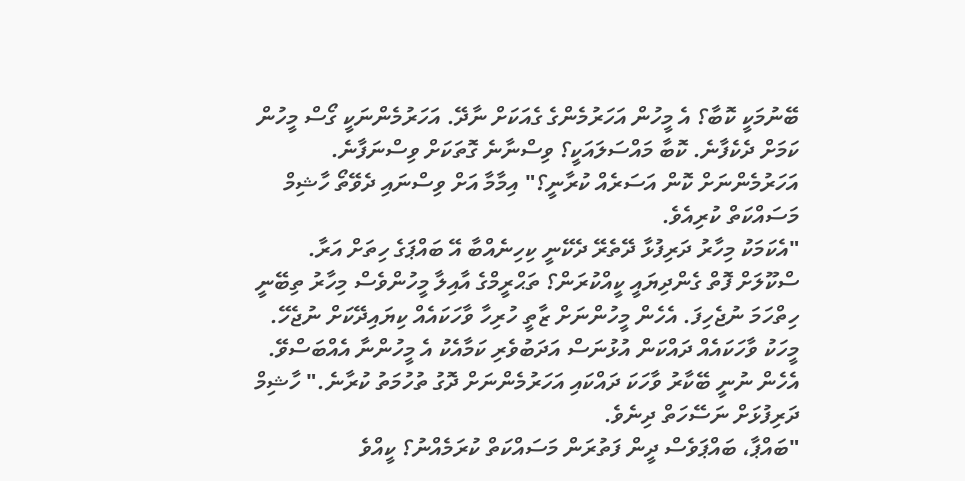ބޭނުމަކީ ކޮބާ؟ އެ މީހުން އަހަރުމެންގެ ގެއަކަށް ނާދޭ. އަހަރުމެންނަކީ ގޯސް މީހުން ކަމަށް ދެކެފާނެ. ކޮބާ މައްސަލައަކީ؟ ވިސްނާނެ ގޮތަކަށް ވިސްނަފާނެ. އަހަރުމެންނަށް ކޮން އަސަރެއް ކުރާނީ؟" އިމާމާ އަށް ވިސްނައި ދެވޭތޯ ހާޝިމް މަސައްކަތް ކުރިއެވެ.
"އެކަމަކު މިހާރު ދަރިފުޅާ ދޭތެރޭ ދެކޭނީ ކިހިނެއްބާ އޭ ބައްޕަގެ ހިތަށް އަރާ. ސްކޫލަށް ފޮތް ގެންދިޔައީ ކީއްކުރަން؟ ތަޙްރީމްގެ އާއިލާ މީހުންވެސް މިހާރު ތިބޭނީ ހިތްހަމަ ނުޖެހިފަ. އެހެން މީހުންނަށް ޒާތީ ހުރިހާ ވާހަކައެއް ކިޔައިދޭކަށް ނުޖެހޭ. މީހަކު ވާހަކައެއް ދައްކަން އުޅުނަސް އަދަބުވެރި ކަމާއެކު އެ މީހުންނާ އެއްބަސްވޭ. އެހެން ނުނީ ބޭކާރު ވާހަކަ ދައްކައި އަހަރުމެންނަށް ދޮގު ތުހުމަތު ކުރާނެ." ހާޝިމް ދަރިފުޅަށް ނަސޭހަތް ދިނެވެ.
"ބައްޕާ، ބައްޕަވެސް ދީން ފަތުރަން މަސައްކަތް ކުރަމެއްނު؟ ކީއްވެ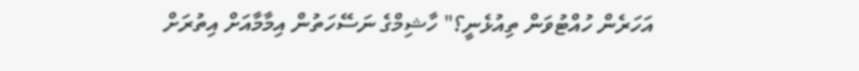އަހަރެން ހުއްޓުވަން ތިއުޅެނީ؟" ހާޝިމްގެ ނަސޭހަތުން އިމާމާއަށް އިތުރަށް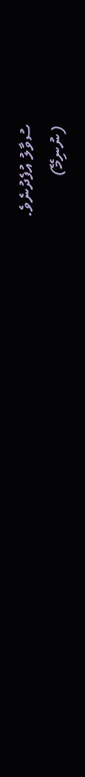ސުވާލު އުފެދުނެވެ.
(ނުނިމޭ)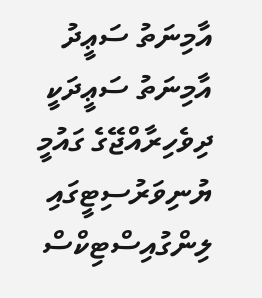އާމިނަތު ސަޢީދު
އާމިނަތު ސަޢީދަކީ ދިވެހިރާއްޖޭގެ ގައުމީ ޔުނިވަރުސިޓީގައި ލިންގުއިސްޓިކްސް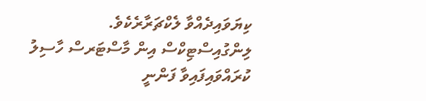ކިޔަވައިދެއްވާ ލެކްޗަރާރެކެވެ. ލިންގުއިސްޓިކްސް އިން މާސްޓަރސް ހާސިލު ކުރައްވައިފައިވާ ފަންނީ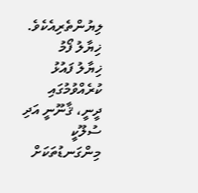ލިޔުންތެރިއެކެވެ.
ޚިޔާލު ފޯމު
ޚިޔާލު ފައުޅު ކުރެއްވުމުގައި ދީނީ، ޤާނޫނީ އަދި ސުލޫކީ މިންގަނޑުތަކަށް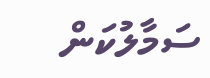ސަމާލުކަން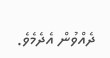ދެއްވުން އެދެމެވެ.